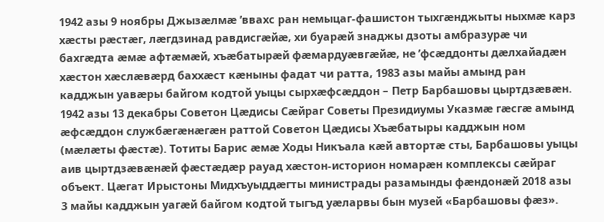1942 азы 9 ноябры Джызæлмæ ’ввахс ран немыцаг-фашистон тыхгæнджыты ныхмæ карз хæсты рæстæг, лæгдзинад равдисгæйæ, хи буарæй знаджы дзоты амбразурæ чи бахгæдта æмæ афтæмæй, хъæбатырæй фæмардуæвгæйæ, не ’фсæддонты дæлхайадæн хæстон хæслæвæрд баххæст кæныны фадат чи ратта, 1983 азы майы амынд ран кадджын уавæры байгом кодтой уыцы сырхæфсæддон – Петр Барбашовы цыртдзæвæн.
1942 азы 13 декабры Советон Цæдисы Сæйраг Советы Президиумы Указмæ гæсгæ амынд æфсæддон службæгæнæгæн раттой Советон Цæдисы Хъæбатыры кадджын ном (мæлæты фæстæ). Тотиты Барис æмæ Ходы Никъала кæй автортæ сты, Барбашовы уыцы аив цыртдзæвæнæй фæстæдæр рауад хæстон-историон номарæн комплексы сæйраг объект. Цæгат Ирыстоны Мидхъуыддæгты министрады разамынды фæндонæй 2018 азы 3 майы кадджын уагæй байгом кодтой тыгъд уæларвы бын музей «Барбашовы фæз».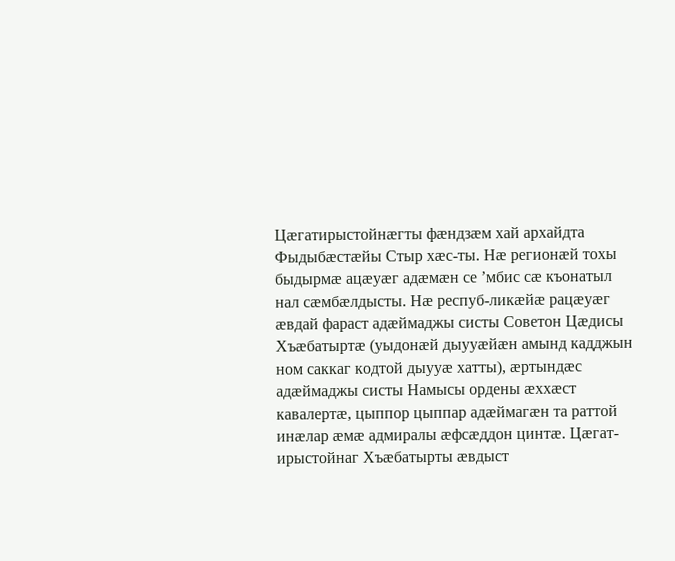Цæгатирыстойнæгты фæндзæм хай архайдта Фыдыбæстæйы Стыр хæс-ты. Нæ регионæй тохы быдырмæ ацæуæг адæмæн се ’мбис сæ къонатыл нал сæмбæлдысты. Нæ респуб-ликæйæ рацæуæг æвдай фараст адæймаджы систы Советон Цæдисы Хъæбатыртæ (уыдонæй дыууæйæн амынд кадджын ном саккаг кодтой дыууæ хатты), æртындæс адæймаджы систы Намысы ордены æххæст кавалертæ, цыппор цыппар адæймагæн та раттой инæлар æмæ адмиралы æфсæддон цинтæ. Цæгат-ирыстойнаг Хъæбатырты æвдыст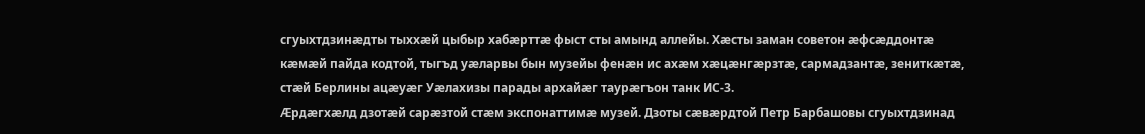сгуыхтдзинæдты тыххæй цыбыр хабæрттæ фыст сты амынд аллейы. Хæсты заман советон æфсæддонтæ кæмæй пайда кодтой, тыгъд уæларвы бын музейы фенæн ис ахæм хæцæнгæрзтæ, сармадзантæ, зениткæтæ, стæй Берлины ацæуæг Уæлахизы парады архайæг таурæгъон танк ИС-3.
Æрдæгхæлд дзотæй сарæзтой стæм экспонаттимæ музей. Дзоты сæвæрдтой Петр Барбашовы сгуыхтдзинад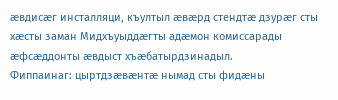æвдисæг инсталляци, къултыл æвæрд стендтæ дзурæг сты хæсты заман Мидхъуыддæгты адæмон комиссарады æфсæддонты æвдыст хъæбатырдзинадыл.
Фиппаинаг: цыртдзæвæнтæ нымад сты фидæны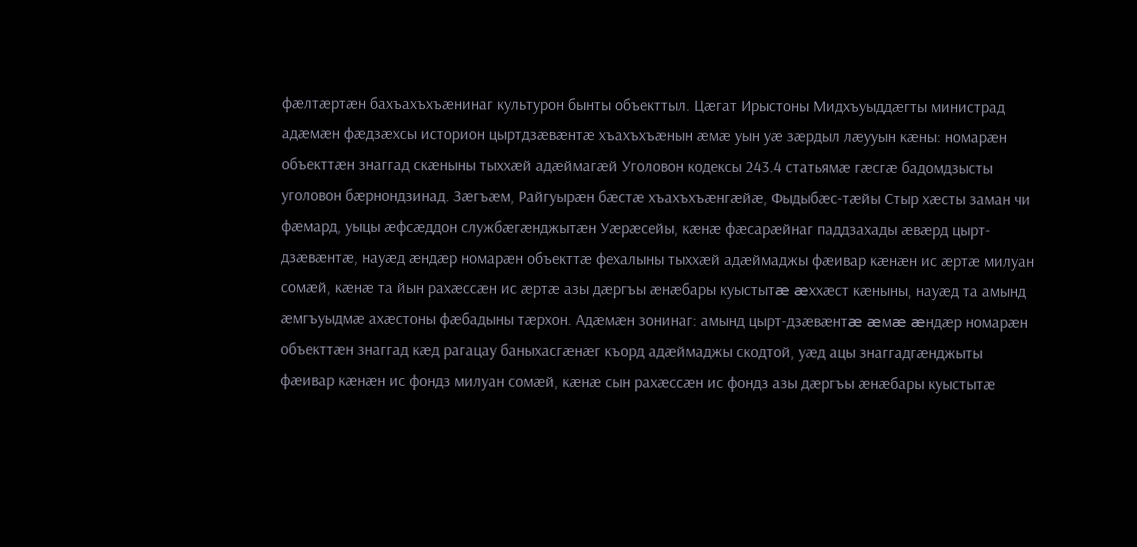фæлтæртæн бахъахъхъæнинаг культурон бынты объекттыл. Цæгат Ирыстоны Мидхъуыддæгты министрад адæмæн фæдзæхсы историон цыртдзæвæнтæ хъахъхъæнын æмæ уын уæ зæрдыл лæууын кæны: номарæн объекттæн знаггад скæныны тыххæй адæймагæй Уголовон кодексы 243.4 статьямæ гæсгæ бадомдзысты уголовон бæрнондзинад. Зæгъæм, Райгуырæн бæстæ хъахъхъæнгæйæ, Фыдыбæс-тæйы Стыр хæсты заман чи фæмард, уыцы æфсæддон службæгæнджытæн Уæрæсейы, кæнæ фæсарæйнаг паддзахады æвæрд цырт-дзæвæнтæ, науæд æндæр номарæн объекттæ фехалыны тыххæй адæймаджы фæивар кæнæн ис æртæ милуан сомæй, кæнæ та йын рахæссæн ис æртæ азы дæргъы æнæбары куыстытæ æххæст кæныны, науæд та амынд æмгъуыдмæ ахæстоны фæбадыны тæрхон. Адæмæн зонинаг: амынд цырт-дзæвæнтæ æмæ æндæр номарæн объекттæн знаггад кæд рагацау баныхасгæнæг къорд адæймаджы скодтой, уæд ацы знаггадгæнджыты фæивар кæнæн ис фондз милуан сомæй, кæнæ сын рахæссæн ис фондз азы дæргъы æнæбары куыстытæ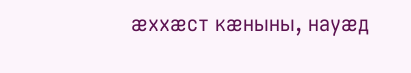æххæст кæныны, науæд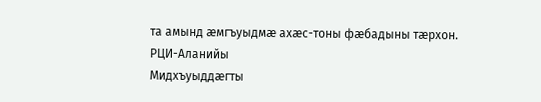та амынд æмгъуыдмæ ахæс-тоны фæбадыны тæрхон.
РЦИ-Аланийы
Мидхъуыддæгты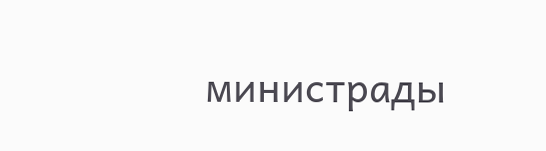министрады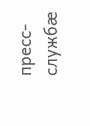пресс-службæ